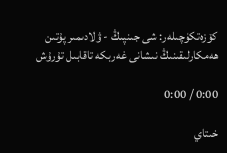كۆزەتكۈچىلەر: شى جىنپىڭ - ۋلادىمىر پۇتىن ھەمكارلىقىنىڭ نىشانى غەربكە تاقابىل تۇرۇش

0:00 / 0:00

خىتاي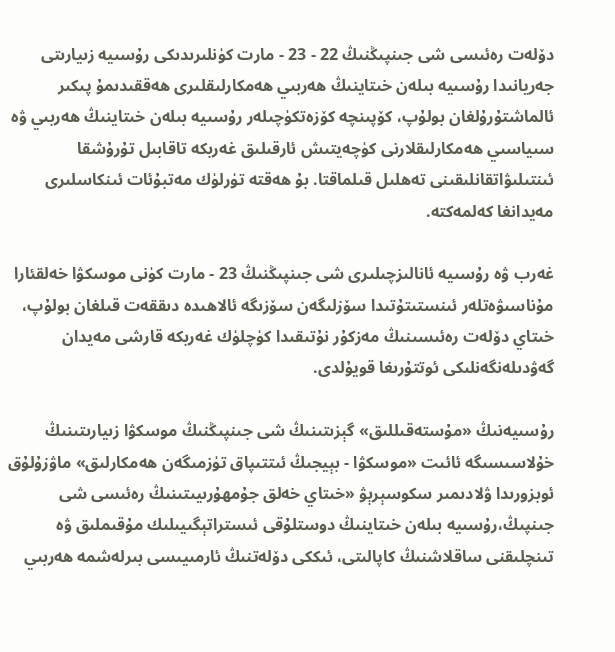دۆلەت رەئىسى شى جىنپىڭنىڭ 22 - 23 - مارت كۈنلىرىدىكى رۇسىيە زىيارىتى جەريانىدا رۇسىيە بىلەن خىتاينىڭ ھەربىي ھەمكارلىقلىرى ھەققىدىمۇ پىكىر ئالماشتۇرۇلغان بولۇپ، كۆپىنچە كۆزەتكۈچىلەر رۇسىيە بىلەن خىتاينىڭ ھەربىي ۋە سىياسىي ھەمكارلىقلارنى كۈچەيتىش ئارقىلىق غەربكە تاقابىل تۇرۇشقا ئىنتىلىۋاتقانلىقىنى تەھلىل قىلماقتا. بۇ ھەقتە تۈرلۈك مەتبۇئات ئىنكاسلىرى مەيدانغا كەلمەكتە.

غەرب ۋە رۇسىيە ئانالىزچىلىرى شى جىنپىڭنىڭ 23 - مارت كۈنى موسكۋا خەلقئارا مۇناسىۋەتلەر ئىنستىتۇتىدا سۆزلىگەن سۆزىگە ئالاھىدە دىققەت قىلغان بولۇپ، خىتاي دۆلەت رەئىسىنىڭ مەزكۇر نۇتىقىدا كۈچلۈك غەربكە قارشى مەيدان گەۋدىلەنگەنلىكى ئوتتۇرىغا قويۇلدى.

رۇسىيەنىڭ «مۇستەقىللىق» گېزىتىنىڭ شى جىنپىڭنىڭ موسكۋا زىيارىتىنىڭ خۇلاسىسىگە ئائىت «موسكۋا - بېيجىڭ ئىتتىپاق تۈزمىگەن ھەمكارلىق» ماۋزۇلۇق ئوبزورىدا ۋلادىمىر سكوسېرېۋ «خىتاي خەلق جۇمھۇرىيىتىنىڭ رەئىسى شى جىنپىڭ،رۇسىيە بىلەن خىتاينىڭ دوستلۇقى ئىستراتېگىيىلىك مۇقىملىق ۋە تىنچلىقنى ساقلاشنىڭ كاپالىتى، ئىككى دۆلەتنىڭ ئارمىيىسى بىرلەشمە ھەربىي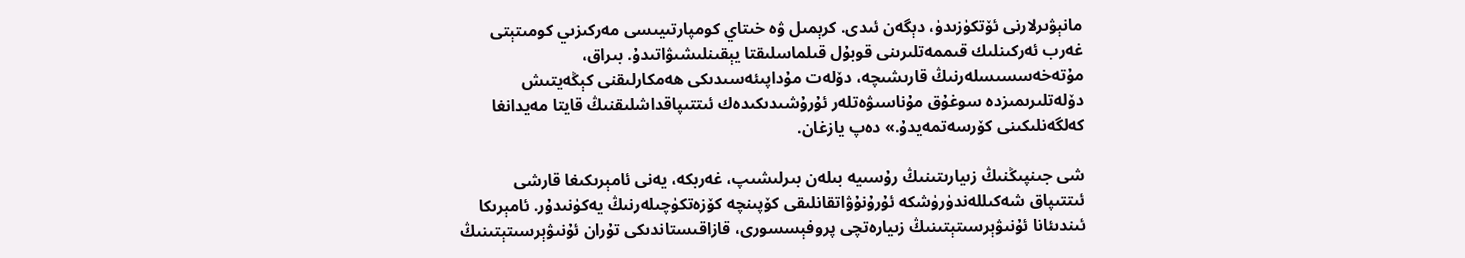مانېۋىرلارنى ئۆتكۈزىدۈ، دېگەن ئىدى. كرېمىل ۋە خىتاي كومپارتىيىسى مەركىزىي كومىتېتى غەرب ئەركىنلىك قىممەتلىرىنى قوبۇل قىلماسلىقتا يېقىنلىشىۋاتىدۇ. بىراق، مۇتەخەسسىسلەرنىڭ قارىشىچە، دۆلەت مۇداپىئەسىدىكى ھەمكارلىقنى كېڭەيتىش دۆلەتلىرىمىزدە سوغۇق مۇناسىۋەتلەر ئۇرۇشىدىكىدەك ئىتتىپاقداشلىقنىڭ قايتا مەيدانغا كەلگەنلىكىنى كۆرسەتمەيدۇ.» دەپ يازغان.

شى جىنپىڭنىڭ زىيارىتىنىڭ رۇسىيە بىلەن بىرلىشىپ، غەربكە، يەنى ئامېرىكىغا قارشى ئىتتىپاق شەكىللەندۈرۈشكە ئۇرۇنۇۋاتقانلىقى كۆپىنچە كۆزەتكۈچىلەرنىڭ يەكۈنىدۇر. ئامېرىكا ئىندىئانا ئۇنىۋېرسىتېتىنىڭ زىيارەتچى پروفېسسورى، قازاقىستاندىكى تۇران ئۇنىۋېرسىتېتىنىڭ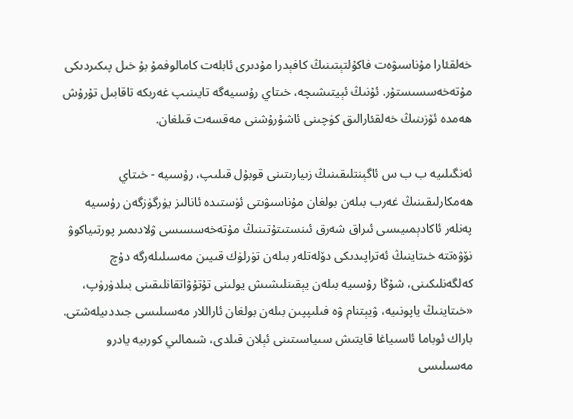خەلقئارا مۇناسىۋەت فاكۇلتېتىنىڭ كافېدرا مۇدىرى ئابلەت كامالوفمۇ بۇ خىل پىكىردىكى مۇتەخەسسىستۇر. ئۇنىڭ ئېيتىشىچە، خىتاي رۇسىيەگە تايىنىپ غەربكە تاقابىل تۇرۇش ھەمدە ئۆزىنىڭ خەلقئارالىق كۈچىنى ئاشۇرۇشنى مەقسەت قىلغان.

ئەنگىلىيە ب ب س ئاگېنتلىقىنىڭ زىيارىتىنى قوبۇل قىلىپ، رۇسىيە - خىتاي ھەمكارلىقىنىڭ غەرب بىلەن بولغان مۇناسىۋىتى ئۈستىدە ئانالىز يۈرگۈزگەن رۇسىيە پەنلەر ئاكادېمىيىسى ئىراق شەرق ئىنستىتۇتىنىڭ مۇتەخەسسىسى ۋلادىمىر پورتىياكوۋ نۆۋەتتە خىتاينىڭ ئەتراپىدىكى دۆلەتلەر بىلەن تۈرلۈك قىيىن مەسىلىلەرگە دۇچ كەلگەنلىكىنى، شۇڭا رۇسىيە بىلەن يېقىنلىشىش يولىنى تۇتۇۋاتقانلىقىنى بىلدۈرۈپ، «خىتاينىڭ ياپونىيە، ۋيېتنام ۋە فىلىپپىن بىلەن بولغان ئاراللار مەسىلىسى جىددىيلەشتى. باراك ئوباما ئاسىياغا قايتىش سىياسىتىنى ئېلان قىلدى، شىمالىي كورىيە يادرو مەسىلىسى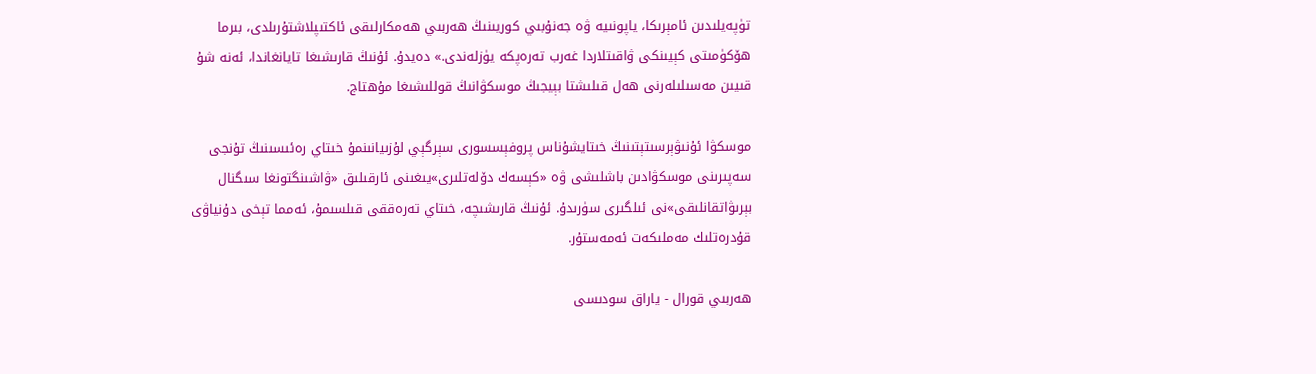تۈپەيلىدىن ئامېرىكا، ياپونىيە ۋە جەنۇبىي كوريىنىڭ ھەربىي ھەمكارلىقى ئاكتىپلاشتۇرىلدى، بىرما ھۆكۈمىتى كېيىنكى ۋاقىتلاردا غەرب تەرەپكە يۈزلەندى.» دەيدۇ. ئۇنىڭ قارىشىغا تايانغاندا، ئەنە شۇ قىيىن مەسىلىلەرنى ھەل قىلىشتا بېيجىڭ موسكۋانىڭ قوللىشىغا مۇھتاج.

موسكۋا ئۇنىۋېرسىتېتىنىڭ خىتايشۇناس پروفېسسورى سېرگېي لۇزىيانىنمۇ خىتاي رەئىسىنىڭ تۇنجى سەپىرىنى موسكۋادىن باشلىشى ۋە «كېسەك دۆلەتلىرى»يىغىنى ئارقىلىق «ۋاشىنگتونغا سىگنال بېرىۋاتقانلىقى»نى ئىلگىرى سۈرىدۇ. ئۇنىڭ قارىشىچە، خىتاي تەرەققى قىلسىمۇ، ئەمما تېخى دۇنياۋى قۇدرەتلىك مەملىكەت ئەمەستۇر.

ھەربىي قورال - ياراق سودىسى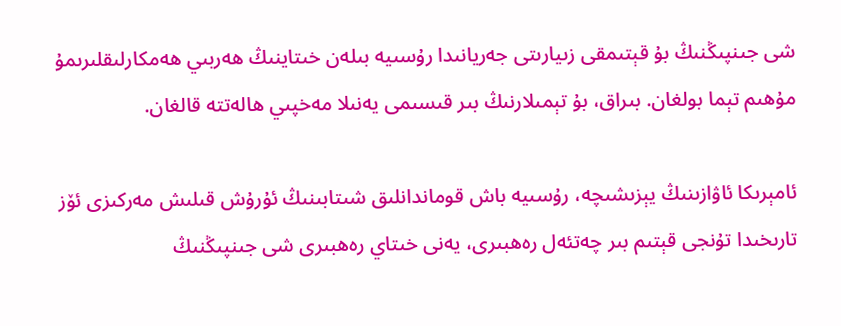شى جىنپىڭنىڭ بۇ قېتىمقى زىيارىتى جەريانىدا رۇسىيە بىلەن خىتاينىڭ ھەربىي ھەمكارلىقلىرىمۇ مۇھىم تېما بولغان. بىراق، بۇ تېمىلارنىڭ بىر قىسىمى يەنىلا مەخپىي ھالەتتە قالغان.

ئامېرىكا ئاۋازىنىڭ يېزىشىچە، رۇسىيە باش قوماندانلىق شىتابىنىڭ ئۇرۇش قىلىش مەركىزى ئۆز تارىخىدا تۇنجى قېتىم بىر چەتئەل رەھبىرى، يەنى خىتاي رەھبىرى شى جىنپىڭنىڭ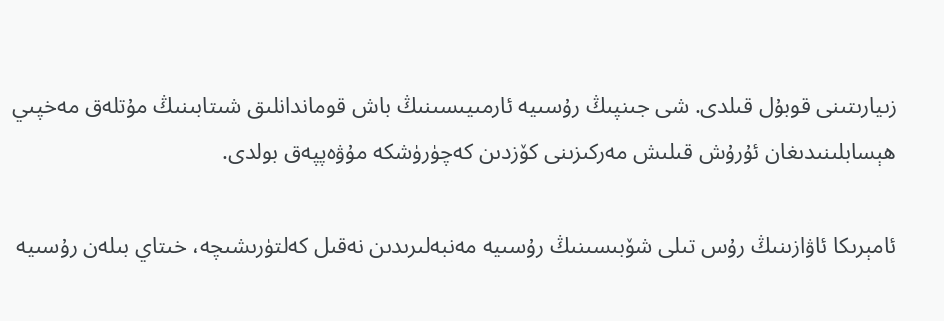زىيارىتىنى قوبۇل قىلدى. شى جىنپىڭ رۇسىيە ئارمىيىسىنىڭ باش قوماندانلىق شىتابىنىڭ مۇتلەق مەخپىي ھېسابلىنىدىغان ئۇرۇش قىلىش مەركىزىنى كۆزدىن كەچۈرۈشكە مۇۋەپپەق بولدى.

ئامېرىكا ئاۋازىنىڭ رۇس تىلى شۆبىسىنىڭ رۇسىيە مەنبەلىرىدىن نەقىل كەلتۈرىشىچە، خىتاي بىلەن رۇسىيە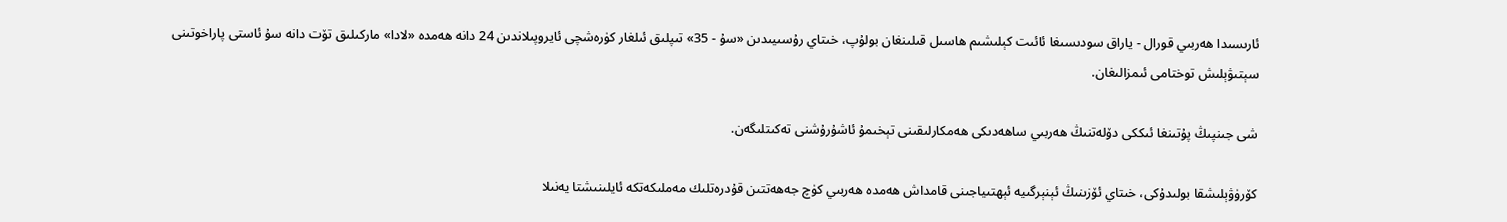ئارىسىدا ھەربىي قورال - ياراق سودىسىغا ئائىت كېلىشىم ھاسىل قىلىنغان بولۇپ، خىتاي رۇسىيىدىن «سۇ - 35» تىپلىق ئىلغار كۈرەشچى ئايروپىلاندىن 24 دانە ھەمدە «لادا» ماركىلىق تۆت دانە سۇ ئاستى پاراخوتىنى سېتىۋېلىش توختامى ئىمزالىغان.

شى جىنپىڭ پۇتىنغا ئىككى دۆلەتنىڭ ھەربىي ساھەدىكى ھەمكارلىقىنى تېخىمۇ ئاشۇرۇشنى تەكىتلىگەن.

كۆرۈۋېلىشقا بولىدۇكى، خىتاي ئۆزىنىڭ ئېنېرگىيە ئېھتىياجىنى قامداش ھەمدە ھەربىي كۈچ جەھەتتىن قۇدرەتلىك مەملىكەتكە ئايلىنىشتا يەنىلا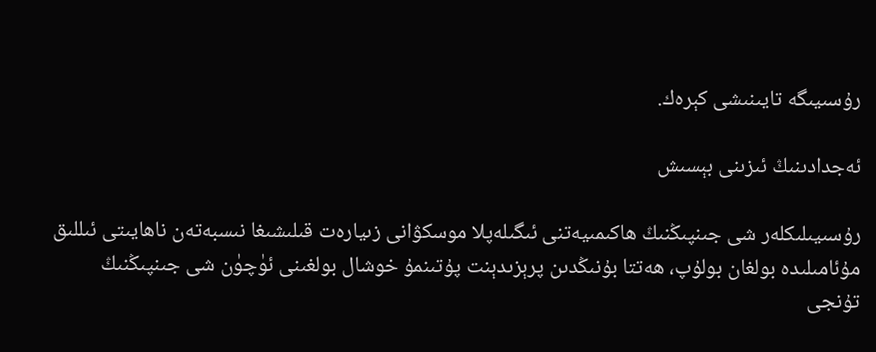رۇسىيىگە تايىنىشى كېرەك.

ئەجدادىنىڭ ئىزىنى بېسىش

رۇسىيىلىكلەر شى جىنپىڭنىڭ ھاكىمىيەتنى ئىگىلەپلا موسكۋانى زىيارەت قىلىشىغا نىسبەتەن ناھايىتى ئىللىق مۇئامىلىدە بولغان بولۇپ، ھەتتا بۇنىڭدىن پرېزىدېنت پۇتىنمۇ خوشال بولغىنى ئۈچۈن شى جىنپىڭنىڭ تۇنجى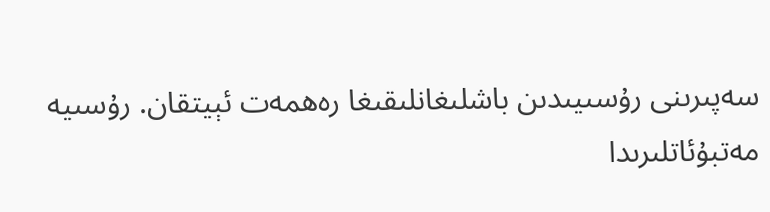سەپىرىنى رۇسىيىدىن باشلىغانلىقىغا رەھمەت ئېيتقان. رۇسىيە مەتبۇئاتلىرىدا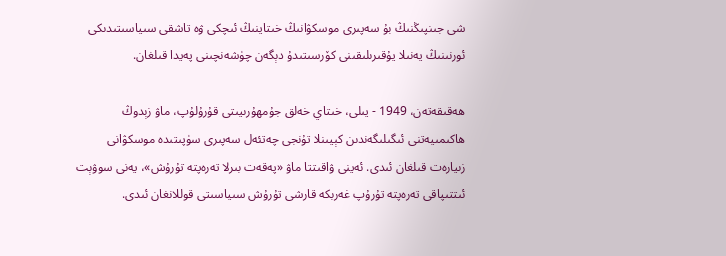شى جىنپىڭنىڭ بۇ سەپىرى موسكۋانىڭ خىتاينىڭ ئىچكى ۋە تاشقى سىياسىتىدىكى ئورنىنىڭ يەنىلا يۇقىرىلىقىنى كۆرسىتىدۇ دېگەن چۈشەنچىنى پەيدا قىلغان.

ھەقىقەتەن، 1949 - يىلى، خىتاي خەلق جۇمھۇرىيىتى قۇرۇلۇپ، ماۋ زېدوڭ ھاكىمىيەتنى ئىگىلىگەندىن كېيىنلا تۇنجى چەتئەل سەپىرى سۈپىتىدە موسكۋانى زىيارەت قىلغان ئىدى. ئەينى ۋاقىتتا ماۋ «پەقەت بىرلا تەرەپتە تۇرۇش»، يەنى سوۋېت ئىتتىپاقى تەرەپتە تۇرۇپ غەربكە قارشى تۇرۇش سىياسىتى قوللانغان ئىدى.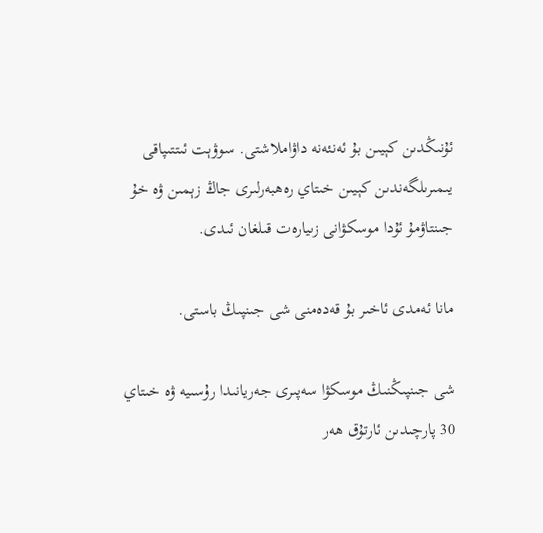ئۇنىڭدىن كېيىن بۇ ئەنئەنە داۋاملاشتى. سوۋېت ئىتتىپاقى يىمىرىلگەندىن كېيىن خىتاي رەھبەرلىرى جاڭ زېمىن ۋە خۇ جىنتاۋمۇ ئۇدا موسكۋانى زىيارەت قىلغان ئىدى.

مانا ئەمدى ئاخىر بۇ قەدەمنى شى جىنپىڭ باستى.

شى جىنپىڭنىڭ موسكۋا سەپىرى جەريانىدا رۇسىيە ۋە خىتاي 30 پارچىدىن ئارتۇق ھەر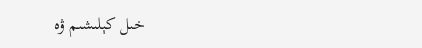خىل كېلىشىم ۋە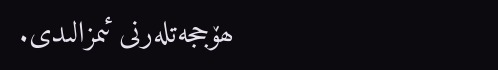ھۆججەتلەرنى ئىمزالىدى.